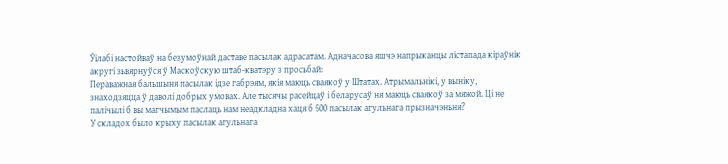Ўілабі настойваў на безумоўнай даставе пасылак адрасатам. Адначасова яшчэ напрыканцы лістапада кіраўнік акругі зьвярнуўся ў Маскоўскую штаб-кватэру з просьбай:
Пераважная бальшыня пасылак ідзе габрэям, якія маюць сваякоў у Штатах. Атрымальнікі, у выніку, знаходзяцца ў даволі добрых умовах. Але тысячы расейцаў і беларусаў ня маюць сваякоў за мяжой. Ці не палічылі б вы магчымым паслаць нам неадкладна хаця б 500 пасылак агульнага прызначэньня?
У складох было крыху пасылак агульнага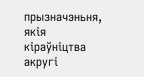прызначэньня, якія кіраўніцтва акругі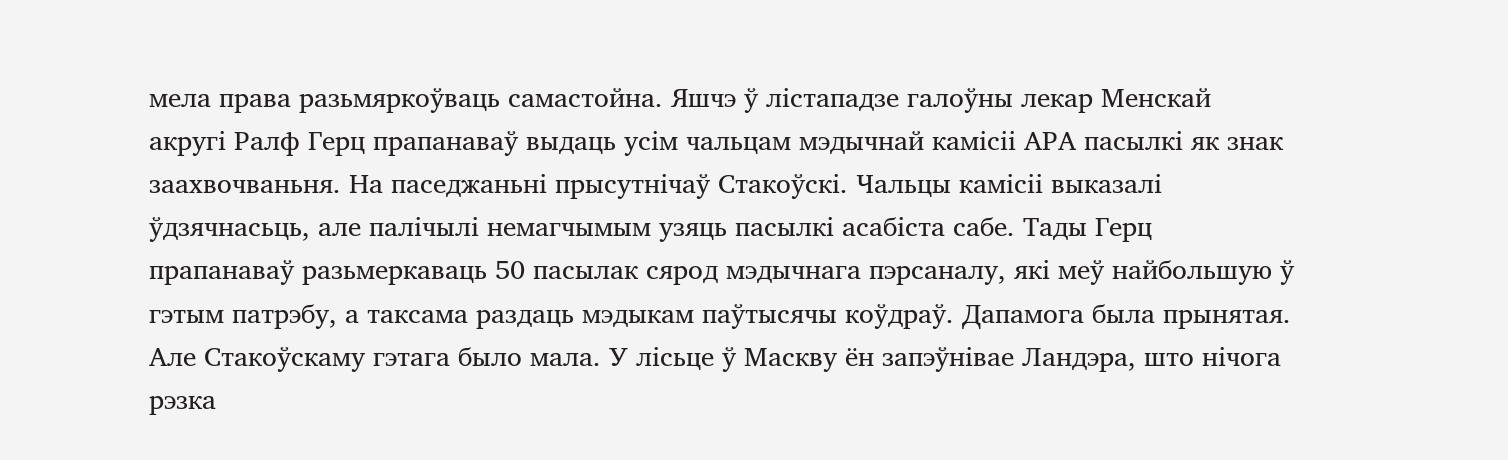мела права разьмяркоўваць самастойна. Яшчэ ў лістападзе галоўны лекар Менскай акругі Ралф Герц прапанаваў выдаць усім чальцам мэдычнай камісіі АРА пасылкі як знак заахвочваньня. На паседжаньні прысутнічаў Стакоўскі. Чальцы камісіі выказалі ўдзячнасьць, але палічылі немагчымым узяць пасылкі асабіста сабе. Тады Герц прапанаваў разьмеркаваць 50 пасылак сярод мэдычнага пэрсаналу, які меў найбольшую ў гэтым патрэбу, а таксама раздаць мэдыкам паўтысячы коўдраў. Дапамога была прынятая.
Але Стакоўскаму гэтага было мала. У лісьце ў Маскву ён запэўнівае Ландэра, што нічога рэзка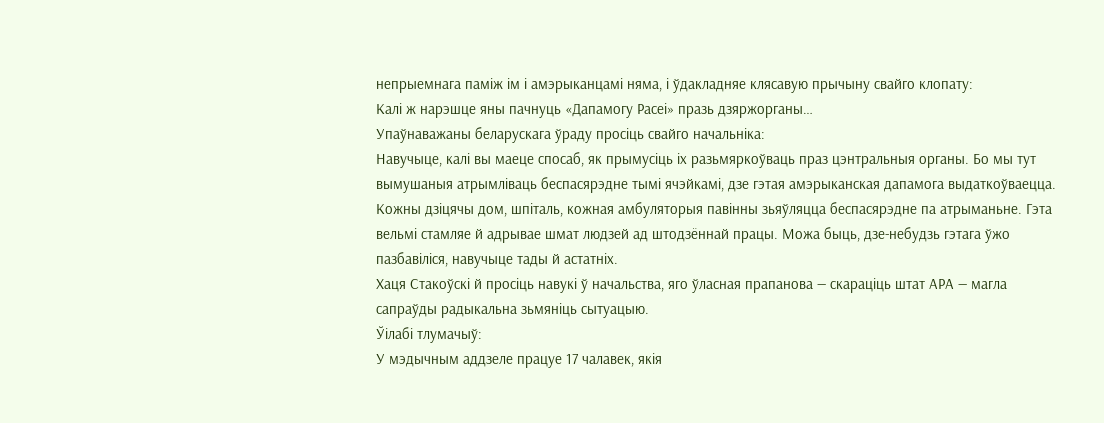непрыемнага паміж ім і амэрыканцамі няма, і ўдакладняе клясавую прычыну свайго клопату:
Калі ж нарэшце яны пачнуць «Дапамогу Расеі» празь дзяржорганы…
Упаўнаважаны беларускага ўраду просіць свайго начальніка:
Навучыце, калі вы маеце спосаб, як прымусіць іх разьмяркоўваць праз цэнтральныя органы. Бо мы тут вымушаныя атрымліваць беспасярэдне тымі ячэйкамі, дзе гэтая амэрыканская дапамога выдаткоўваецца. Кожны дзіцячы дом, шпіталь, кожная амбуляторыя павінны зьяўляцца беспасярэдне па атрыманьне. Гэта вельмі стамляе й адрывае шмат людзей ад штодзённай працы. Можа быць, дзе-небудзь гэтага ўжо пазбавіліся, навучыце тады й астатніх.
Хаця Стакоўскі й просіць навукі ў начальства, яго ўласная прапанова — скараціць штат АРА — магла сапраўды радыкальна зьмяніць сытуацыю.
Ўілабі тлумачыў:
У мэдычным аддзеле працуе 17 чалавек, якія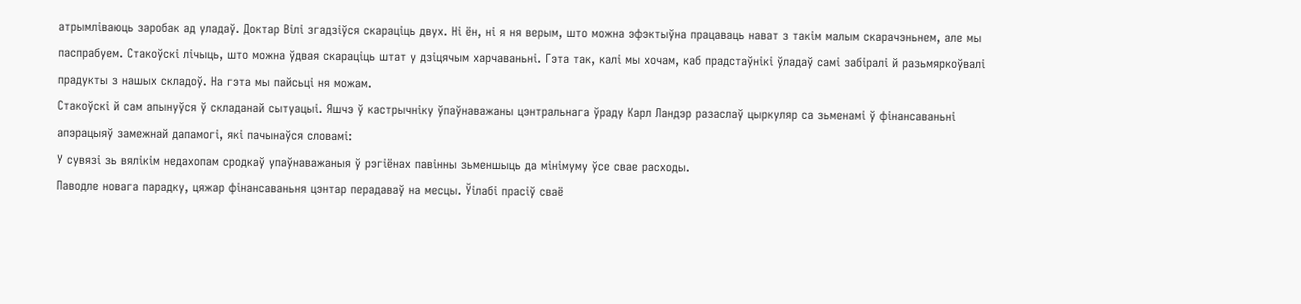атрымліваюць заробак ад уладаў. Доктар Вілі згадзіўся скараціць двух. Ні ён, ні я ня верым, што можна эфэктыўна працаваць нават з такім малым скарачэньнем, але мы паспрабуем. Стакоўскі лічыць, што можна ўдвая скараціць штат у дзіцячым харчаваньні. Гэта так, калі мы хочам, каб прадстаўнікі ўладаў самі забіралі й разьмяркоўвалі прадукты з нашых складоў. На гэта мы пайсьці ня можам.
Стакоўскі й сам апынуўся ў складанай сытуацыі. Яшчэ ў кастрычніку ўпаўнаважаны цэнтральнага ўраду Карл Ландэр разаслаў цыркуляр са зьменамі ў фінансаваньні апэрацыяў замежнай дапамогі, які пачынаўся словамі:
У сувязі зь вялікім недахопам сродкаў упаўнаважаныя ў рэгіёнах павінны зьменшыць да мінімуму ўсе свае расходы.
Паводле новага парадку, цяжар фінансаваньня цэнтар перадаваў на месцы. Ўілабі прасіў сваё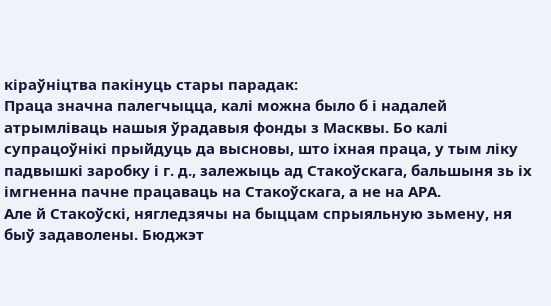кіраўніцтва пакінуць стары парадак:
Праца значна палегчыцца, калі можна было б і надалей атрымліваць нашыя ўрадавыя фонды з Масквы. Бо калі супрацоўнікі прыйдуць да высновы, што іхная праца, у тым ліку падвышкі заробку і г. д., залежыць ад Стакоўскага, бальшыня зь іх імгненна пачне працаваць на Стакоўскага, а не на АРА.
Але й Стакоўскі, нягледзячы на быццам спрыяльную зьмену, ня быў задаволены. Бюджэт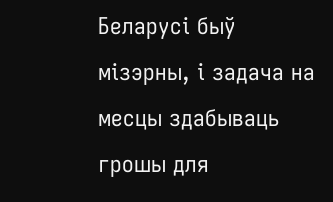Беларусі быў мізэрны, і задача на месцы здабываць грошы для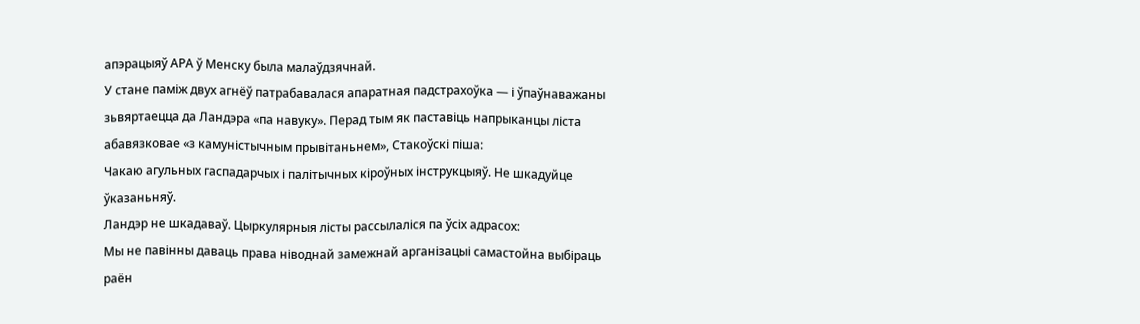апэрацыяў АРА ў Менску была малаўдзячнай.
У стане паміж двух агнёў патрабавалася апаратная падстрахоўка — і ўпаўнаважаны зьвяртаецца да Ландэра «па навуку». Перад тым як паставіць напрыканцы ліста абавязковае «з камуністычным прывітаньнем», Стакоўскі піша:
Чакаю агульных гаспадарчых і палітычных кіроўных інструкцыяў. Не шкадуйце ўказаньняў.
Ландэр не шкадаваў. Цыркулярныя лісты рассылаліся па ўсіх адрасох:
Мы не павінны даваць права ніводнай замежнай арганізацыі самастойна выбіраць раён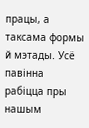працы, а таксама формы й мэтады. Усё павінна рабіцца пры нашым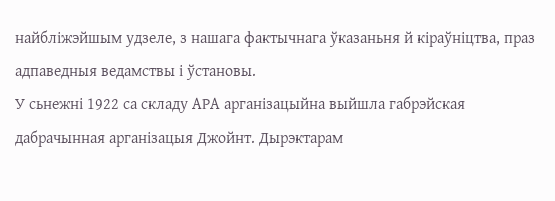найбліжэйшым удзеле, з нашага фактычнага ўказаньня й кіраўніцтва, праз адпаведныя ведамствы і ўстановы.
У сьнежні 1922 са складу АРА арганізацыйна выйшла габрэйская дабрачынная арганізацыя Джойнт. Дырэктарам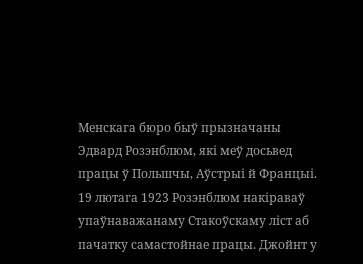Менскага бюро быў прызначаны Эдвард Розэнблюм, які меў досьвед працы ў Польшчы, Аўстрыі й Францыі. 19 лютага 1923 Розэнблюм накіраваў упаўнаважанаму Стакоўскаму ліст аб пачатку самастойнае працы. Джойнт у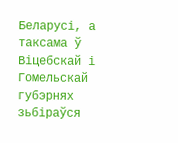Беларусі, а таксама ў Віцебскай і Гомельскай губэрнях зьбіраўся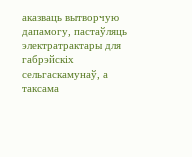аказваць вытворчую дапамогу, пастаўляць электратрактары для габрэйскіх сельгаскамунаў, а таксама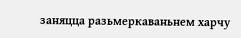заняцца разьмеркаваньнем харчу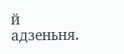й адзеньня.